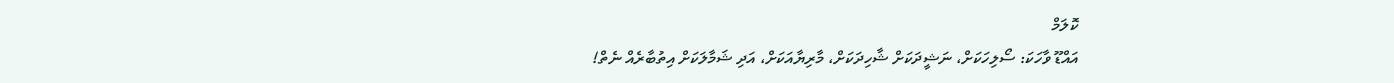ކޮލަމް
އައްޑޫ ވާހަކަ: ސޯލިހަކަށް، ނަޝީދަކަށް ޝާހިދަކަށް، މާރިޔާއަކަށް، އަދި ޝަމާލަކަށް އިތުބާރެއް ނެތް!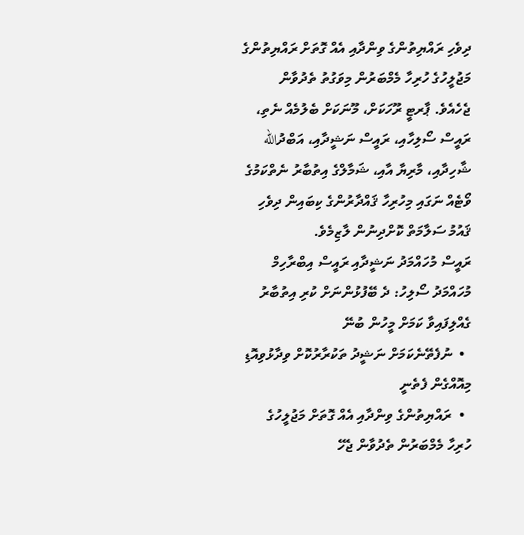ދިވެހި ރައްޔިތުންގެ ވިންދާއި އެއް ގޮތަށް ރައްޔިތުންގެ މަޖުލީހުގެ ހުރިހާ މެމްބަރުން މިވަގުތު ތެދުވާން ޖެހެއެވެ. ޕާރޓީ ރޫހަކަށް، މޫނަކަށް ބެލުމެއް ނެތި، ރައީސް ސޯލިހާއި، ރައީސް ނަޝީދާއި، އަބްދުالله ޝާހިދާއި، މާރިޔާ އާއި، ޝަމާލްގެ އިތުބާރު ނެތްކަމުގެ ވޯޓެއް ނަގައި މިހުރިހާ ޤައްދާރުންގެ ކިބައިން ދިވެހި ޤައުމު ސަލާމަތް ކޮށްދިނުން ލާޒިމެވެ.
ރައީސް މުހައްމަދު ނަޝީދާއި ރައީސް އިބްރާހިމް މުހައްމަދު ސޯލިހު: ދެ ބޭފުޅުންނަށް ކުރި އިތުބާރު ގެއްލިފައިވާ ކަމަށް މީހުން ބުނޭ
  •  ނުފެތޭނެކަމަށް ނަޝީދު ތަކުރާރުކޮށް ވިދާޅުވިއޮޑި މިއޮއްގެން ފެތެނީ
  •  ރައްޔިތުންގެ ވިންދާއި އެއް ގޮތަށް މަޖުލީހުގެ ހުރިހާ މެމްބަރުން ތެދުވާން ޖެހޭ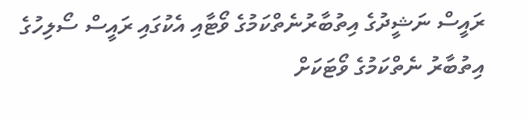ރައީސް ނަޝީދުގެ އިތުބާރުނެތްކަމުގެ ވޯޓާއި އެކުގައި ރައީސް ސޯލިހުގެ އިތުބާރު ނެތްކަމުގެ ވޯޓަކަށް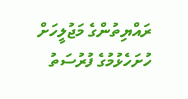ރައްޔިތުންގެ މަޖުލީހަށް ހުށަހެޅުމުގެ ފުރުސަތު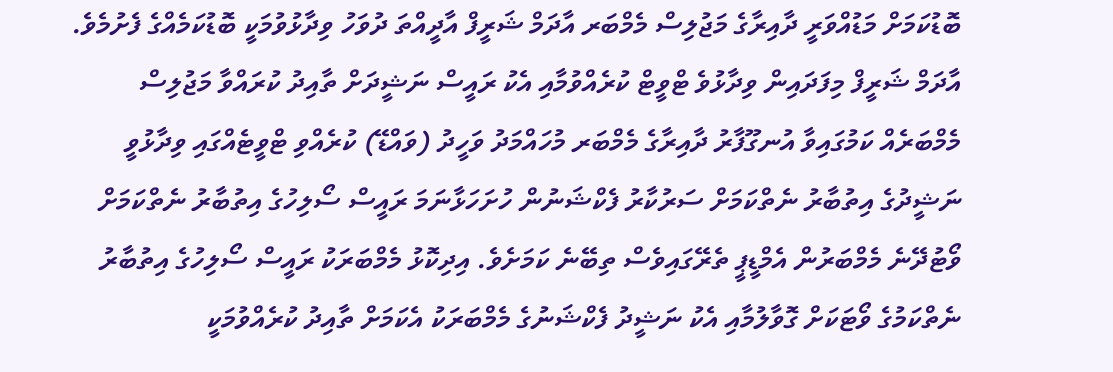ބޮޑުކަމަށް މަޑުއްވަރީ ދާއިރާގެ މަޖުލިސް މެމްބަރ އާދަމް ޝަރީފް އާދީއްތަ ދުވަހު ވިދާޅުވުމަކީ ބޮޑުކަމެއްގެ ފެށުމެވެ. އާދަމް ޝަރީފް މިފަދައިން ވިދާޅުވެ ޓްވީޓް ކުރެއްވުމާއި އެކު ރައީސް ނަޝީދަށް ތާއިދު ކުރައްވާ މަޖުލިސް މެމްބަރެއް ކަމުގައިވާ އުނގޫފާރު ދާއިރާގެ މެމްބަރ މުހައްމަދު ވަހީދު (ވައްޑޭ) ކުރެއްވި ޓްވީޓެއްގައި ވިދާޅުވީ ނަޝީދުގެ އިތުބާރު ނެތްކަމަށް ސަރުކާރު ފެކްޝަނުން ހުށަހަޅާނަމަ ރައީސް ސޯލިހުގެ އިތުބާރު ނެތްކަމަށް ވޯޓުދޭނެ މެމްބަރުން އެމްޑީޕީ ތެރޭގައިވެސް ތިބޭނެ ކަމަށެވެ. އިދިކޮޅު މެމްބަރަކު ރައީސް ސޯލިހުގެ އިތުބާރު ނެތްކަމުގެ ވޯޓަކަށް ގޮވާލުމާއި އެކު ނަޝީދު ފެކްޝަނުގެ މެމްބަރަކު އެކަމަށް ތާއިދު ކުރެއްވުމަކީ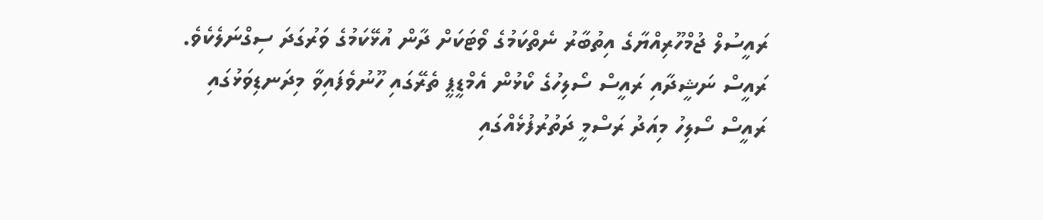ރައީސުލް ޖުމްހޫރިއްޔާގެ އިތުބާރު ނެތްކަމުގެ ވޯޓަކަށް ދާން އުޅޭކަމުގެ ވަރުގަދަ ސިގްނަލެކެވެ.
ރައީސް ނަޝީދާއި ރައީސް ސޯލިހުގެ ކޯޅުން އެމްޑީޕީ ތެރޭގައި ހޫނުވެފައިވާ މިދަނޑިވަޅުގައި ރައީސް ސޯލިހު މިއަދު ރަސްމީ ދަތުރުފުޅެއްގައި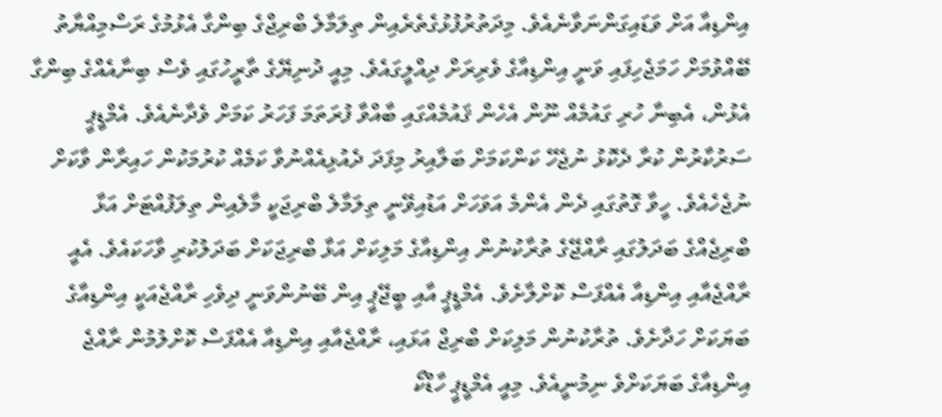އިންޑިއާ އަށް ވަޑައިގަންނަވާނެއެވެ. މިދަތުރުފުޅުގެތެރެއިން ތިލަމާލެ ބްރިޖްގެ ބިންގާ އެޅުމުގެ ރަސްމިއްޔާތު ބޭއްވުމަށް ހަމަޖެހިފައި ވަނީ އިންޑިއާގެ ވެރިރަށް ދިއްލީގައެވެ. މިއީ ދުނިޔޭގެ ތާރީހުގައި ވެސް ބިނާއެއްގެ ބިންގާ އެޅުން، އެބިނާ ހުރި ގައުމެއް ނޫން އެހެން ޤައުމެއްގައި ބާއްވާ ފުރަތަމަ ފަހަރު ކަމަށް ވެދާނެއެވެ. އެމްޑީޕީ ސަރުކާރުން ކުރާ ދެކޮޅު ނުޖެހޭ ކަންކަމަށް ބަލާއިރު މިފަދަ ދެއުޅިއެއްނުވާ ކަމެއް ކުރުމަކުން ހައިރާން ވާކަށް ނުޖެހެއެވެ. ހީވާ ގޮތުގައި ދެން އެންމެ އަވަހަށް އަޑުއިވޭނީ ތިލަމާލެ ބްރިޖަކީ މާލެއިން ތިލަފުއްޓަށް އަޅާ ބްރިޖެއްގެ ބަދަލުގައި ރާއްޖޭގެ ތުރާކުނުން އިންޑިއާގެ މަލިކަށް އަޅާ ބްރިޖަކަށް ބަދަލުކުރި ވާހަކައެވެ. އެއީ ރާއްޖެއާއި އިންޑިއާ އެއްފަސް ކޮށްލާށެވެ. އެމްޑީޕީ އާއި ބީޖޭޕީ އިން ބޭނުންވަނީ ދިވެހި ރާއްޖެއަކީ އިންޑިއާގެ ބަޔަކަށް ހަދާށެވެ. ތުރާކުނުން މަލިކަށް ބްރިޖް އަޅައި، ރާއްޖެއާއި އިންޑިއާ އެއްފަސް ކޮށްލުމުން ރާއްޖެ އިންޑިއާގެ ބަޔަކަށްވެ ނިމުނީއެވެ. މިއީ އެމްޑީޕީ ހާޑްކޯ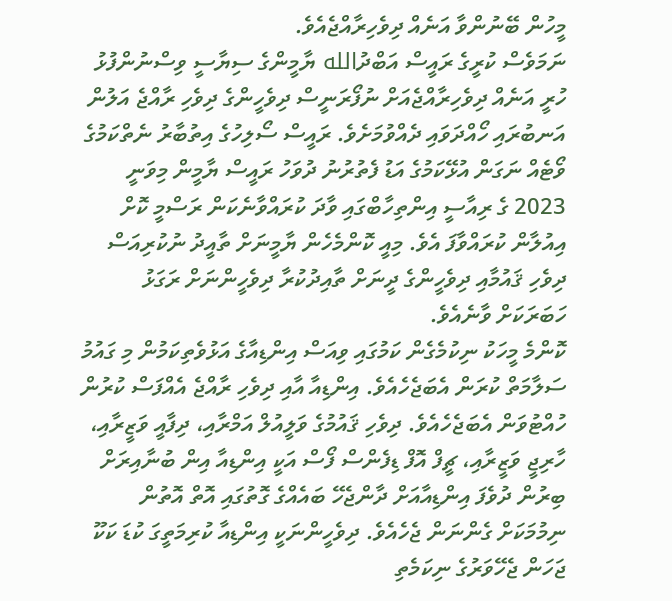މީހުން ބޭނުންވާ އަނެއް ދިވެހިރާއްޖެއެވެ.
ނަމަވެސް ކުރީގެ ރައީސް އަބްދުالله ޔާމީންގެ ސިޔާސީ ވިސްނުންފުޅު ހުރީ އަނެއް ދިވެހިރާއްޖެއަށް ނުފޯރަނީސް ދިވެހީންގެ ދިވެހި ރާއްޖެ އަލުން އަނބުރައި ހޯއްދަވައި ދެއްވުމަށެވެ. ރައީސް ސޯލިހުގެ އިތުބާރު ނެތްކަމުގެ ވޯޓެއް ނަގަން އުޅޭކަމުގެ އަޑު ފެތުރުނު ދުވަހު ރައީސް ޔާމީން މިވަނީ 2023 ގެ ރިއާސީ އިންތިހާބްގައި ވާދަ ކުރައްވާނެކަން ރަސްމީ ކޮށް އިއުލާން ކުރައްވާފަ އެވެ. މިއީ ކޮންމެހެން ޔާމީނަށް ތާއީދު ނުކުރިއަސް ދިވެހި ޤައުމާއި ދިވެހީންގެ ދީނަށް ތާއިދުކުރާ ދިވެހީންނަށް ރަގަޅު ހަބަރަކަށް ވާނެއެވެ.
ކޮންމެ މީހަކު ނިކުމެގެން ކަމުގައި ވިއަސް އިންޑިއާގެ އަޅުވެތިކަމުން މި ގައުމު ސަލާމަތް ކުރަން އެބަޖެހެއެވެ. އިންޑިއާ އާއި ދިވެހި ރާއްޖެ އެއްފަސް ކުރުން ހުއްޓުވަން އެބަޖެހެއެވެ. ދިވެހި ޤައުމުގެ ވަލީއުލް އަމްރާއި، ދިފާއީ ވަޒީރާއި، ހާރިޖީ ވަޒީރާއި، ޗީފް އޮފް ޑިފެންސް ފޯސް އަކީ އިންޑިއާ އިން ބުނާއިރަށް ބިރުން ދުވެފަ އިންޑިއާއަށް ދާންޖެހޭ ބައެއްގެ ގޮތުގައި އޮތް އޮތުން ނިމުމަކަށް ގެންނަން ޖެހެއެވެ. ދިވެހީންނަކީ އިންޑިއާ ކުރިމަތީގަ ކުޑަ ކަކޫ ޖަހަން ޖެހޭވަރުގެ ނިކަމެތި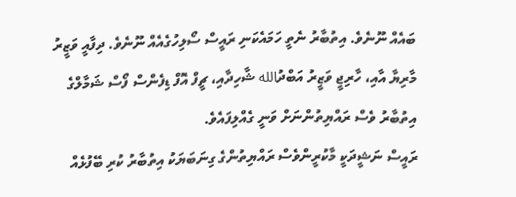ބައެއް ނޫނެވެ. އިތުބާރު ނެތީ ހަމައެކަނި ރައީސް ސޯލިހުގެއެއް ނޫނެވެ. ދިފާއީ ވަޒީރު މާރިޔާ އާއި، ހާރިޖީ ވަޒީރު އަބްދުالله ޝާހިދާއި، ޗީފް އޮފް ޑިފެންސް ފޯސް ޝަމާލްގެ އިތުބާރު ވެސް ރައްޔިތުންނަށް ވަނީ ގެއްލިފައެވެ.
ރައީސް ނަޝީދަކީ މާކުރީންވެސް ރައްޔިތުންގެ ގިނަބަޔަކު އިތުބާރު ކުރި ބޭފުޅެއް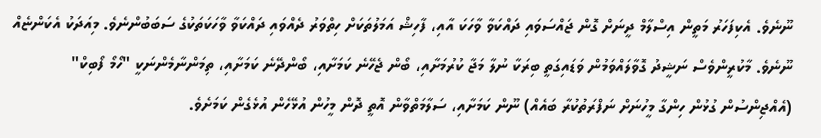ނޫނެވެ. އެކިފަހަރު މަތީން އިސްލާމް ދީނަށް ގޮން ޖައްސަވައި ދައްކަވާ ވާހަކަ އާއި، ފާހިޝް އަމަލުތަކަށް ހިތްވަރު ދެއްވައި ދައްކަވާ ވާހަކަތަކުގެ ސަބަބުންނެވެ. މިއަދަކު އެކަންޏެއް ނޫނެވެ. މާކުރީންވެސް ނަޝީދު ގޮވާލައްވަމުން ވަޑައިގަތީ ބިރަކާ ނުލާ މަޖާ ކުރުމަށާއި، ބޯން ޖެހޭނެ ކަމަށާއި، ބޯންދޭނެ ކަމަށާއި، ތިމަންނާމެންނަކީ "ހޯމޯ ފޯބިކް" (އެއްޖިންސުން ގުޅުން ހިންގާ މީހުނަށް ނަފްރަތުކުރާ ބައެއް) ނޫން ކަމަށާއި، ސަލާމަތްވާން އޮތީ ދޮން މީހުން އުޅޭހެން އުޅެގެން ކަމަށެވެ.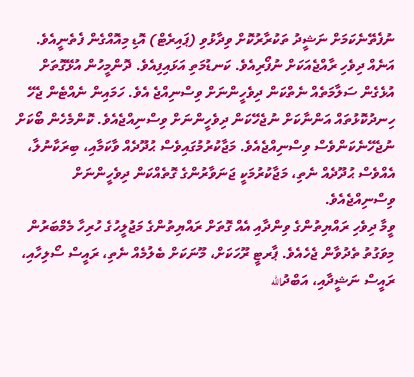ނުފެތޭނެކަމަށް ނަޝީދު ތަކުރާރުކޮށް ވިދާޅުވި (ޕައިރެޓް) އޮޑި މިއޮއްގެން ފެތެނީއެވެ. އަނެއް ދިވެހި ރާއްޖެއަކަށް ނުފޯރިއެވެ. ކަނޑުމަތި އަޅައިފިއެވެ. ދޮންމީހުން އުޅޭގޮތަށް އުޅެގެން ސަލާމަތެއް ނެތްކަން ދިވެހީންނަށް ވިސްނިއްޖެ އެވެ. ހަމައިން ނެއްޓެން ޖެހޭ ހިނދުކޮޅުތައް އަންނާކަށް ނުޖެހޭކަން ދިވެހީންނަށް ވިސްނިއްޖެއެވެ. ކޮންމެހެން ބޯކަށް ނުޖެހޭނެކަންވެސް ވިސްނިއްޖެއެވެ. މަޖާކުރުމުގައިވެސް ޙުދޫދެއް ވާކަމާއި، ބިރަކާނުލާ، އެއްވެސް ޙުދޫދެއް ނެތި، މަޖާކުރުމަކީ ޖަނަވާރުންގެ ގޮތެއްކަން ދިވެހީންނަށް ވިސްނިއްޖެއެވެ.
ވީމާ ދިވެހި ރައްޔިތުންގެ ވިންދާއި އެއް ގޮތަށް ރައްޔިތުންގެ މަޖުލީހުގެ ހުރިހާ މެމްބަރުން މިވަގުތު ތެދުވާން ޖެހެއެވެ. ޕާރޓީ ރޫހަކަށް، މޫނަކަށް ބެލުމެއް ނެތި، ރައީސް ސޯލިހާއި، ރައީސް ނަޝީދާއި، އަބްދުالله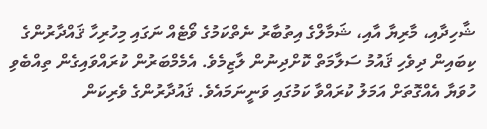ޝާހިދާއި، މާރިޔާ އާއި، ޝަމާލްގެ އިތުބާރު ނެތްކަމުގެ ވޯޓެއް ނަގައި މިހުރިހާ ޤައްދާރުންގެ ކިބައިން ދިވެހި ޤައުމު ސަލާމަތް ކޮށްދިނުން ލާޒިމެވެ. އެމެމްބަރުން ކުރައްވައިގެން ތިއްބެވި ހުވަޔާ އެއްގޮތަށް އަމަލު ކުރައްވާ ކަމުގައި ވަނީނަމައެވެ. ޤައުދާރުންގެ ވެރިކަން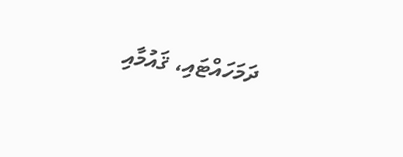ދަމަހައްޓައި، ޤައުމާއި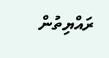ރައްޔިތުން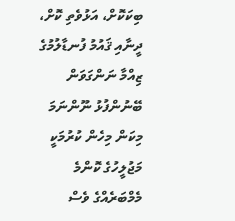ބިކަކޮށް، އަޅުވެތި ކޮށް، ދީނާއި ޤައުމު ފުނޑާލުމުގެ ޒިއްމާ ނަންގަވަން ބޭނުންފުޅު ނޫންނަމަ މިކަން މިހެން ކުރުމަކީ މަޖުލީހުގެ ކޮންމެ މެމްބަރެއްގެ ވެސް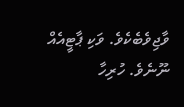ވާޖިވެބެކެވެ. ވަކި ޕާޓީއެއް ނޫނެވެ. ހުރިހާ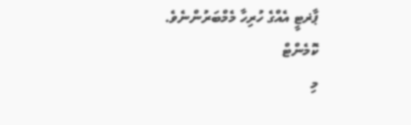ޕާޜޓީ އެއްގެ ހުރިހާ މެމްބަރުންނެވެ.
ކޮމެންޓް
މި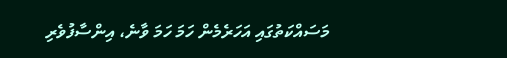މަސައްކަތުގައި އަހަރެމެން ހަމަ ހަމަ ވާނެ، އިންސާފުވެރި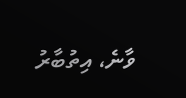ވާނެ، އިތުބާރު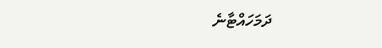ދަމަހައްޓާނެ